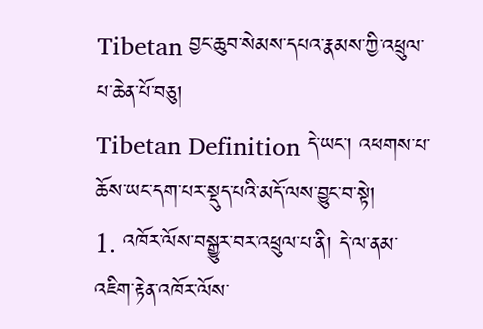Tibetan བྱང་ཆུབ་སེམས་དཔའ་རྣམས་ཀྱི་འཕྲུལ་པ་ཆེན་པོ་བཅུ།
Tibetan Definition དེ་ཡང་། འཕགས་པ་ཆོས་ཡང་དག་པར་སྡུད་པའི་མདོ་ལས་བྱུང་བ་སྟེ།
1. འཁོར་ལོས་བསྒྱུར་བར་འཕྲུལ་པ་ནི། དེ་ལ་ནམ་འཇིག་རྟེན་འཁོར་ལོས་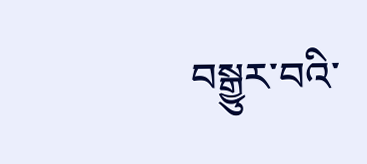བསྒྱུར་བའི་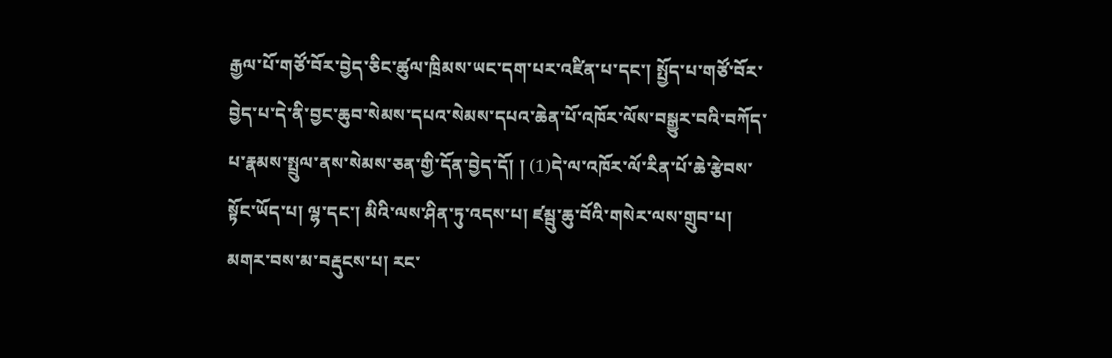རྒྱལ་པོ་གཙོ་བོར་བྱེད་ཅིང་ཚུལ་ཁྲིམས་ཡང་དག་པར་འཛིན་པ་དང་། སྤྱོད་པ་གཙོ་བོར་བྱེད་པ་དེ་ནི་བྱང་ཆུབ་སེམས་དཔའ་སེམས་དཔའ་ཆེན་པོ་འཁོར་ལོས་བསྒྱུར་བའི་བཀོད་པ་རྣམས་སྤྲུལ་ནས་སེམས་ཅན་གྱི་དོན་བྱེད་དོ། ། (1)དེ་ལ་འཁོར་ལོ་རིན་པོ་ཆེ་རྩེབས་སྟོང་ཡོད་པ། ལྷ་དང་། མིའི་ལས་ཤིན་ཏུ་འདས་པ། ཛམྦུ་ཆུ་བོའི་གསེར་ལས་གྲུབ་པ། མགར་བས་མ་བརྡུངས་པ། རང་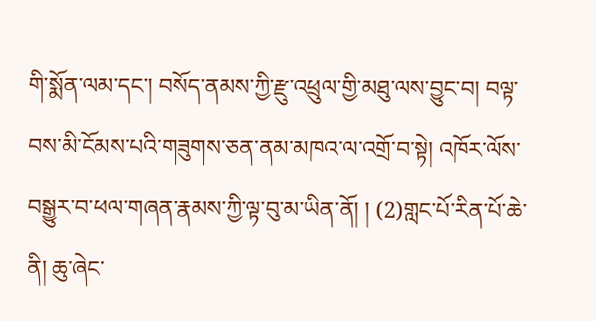གི་སྨོན་ལམ་དང་། བསོད་ནམས་ཀྱི་རྫུ་འཕྲུལ་གྱི་མཐུ་ལས་བྱུང་བ། བལྟ་བས་མི་ངོམས་པའི་གཟུགས་ཅན་ནམ་མཁའ་ལ་འགྲོ་བ་སྟེ། འཁོར་ལོས་བསྒྱུར་བ་ཕལ་གཞན་རྣམས་ཀྱི་ལྟ་བུ་མ་ཡིན་ནོ། ། (2)གླང་པོ་རིན་པོ་ཆེ་ནི། ཆུ་ཞེང་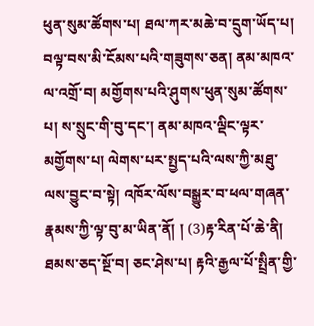ཕུན་སུམ་ཚོགས་པ། ཐལ་ཀར་མཆེ་བ་དྲུག་ཡོད་པ། བལྟ་བས་མི་ངོམས་པའི་གཟུགས་ཅན། ནམ་མཁའ་ལ་འགྲོ་བ། མགྱོགས་པའི་ཤུགས་ཕུན་སུམ་ཚོགས་པ། ས་སྲུང་གི་བུ་དང་། ནམ་མཁའ་ལྡིང་ལྟར་མགྱོགས་པ། ལེགས་པར་སྤྱད་པའི་ལས་ཀྱི་མཐུ་ལས་བྱུང་བ་སྟེ། འཁོར་ལོས་བསྒྱུར་བ་ཕལ་གཞན་རྣམས་ཀྱི་ལྟ་བུ་མ་ཡིན་ནོ། ། (3)རྟ་རིན་པོ་ཆེ་ནི། ཐམས་ཅད་སྔོ་བ། ཅང་ཤེས་པ། རྟའི་རྒྱལ་པོ་སྤྲིན་གྱི་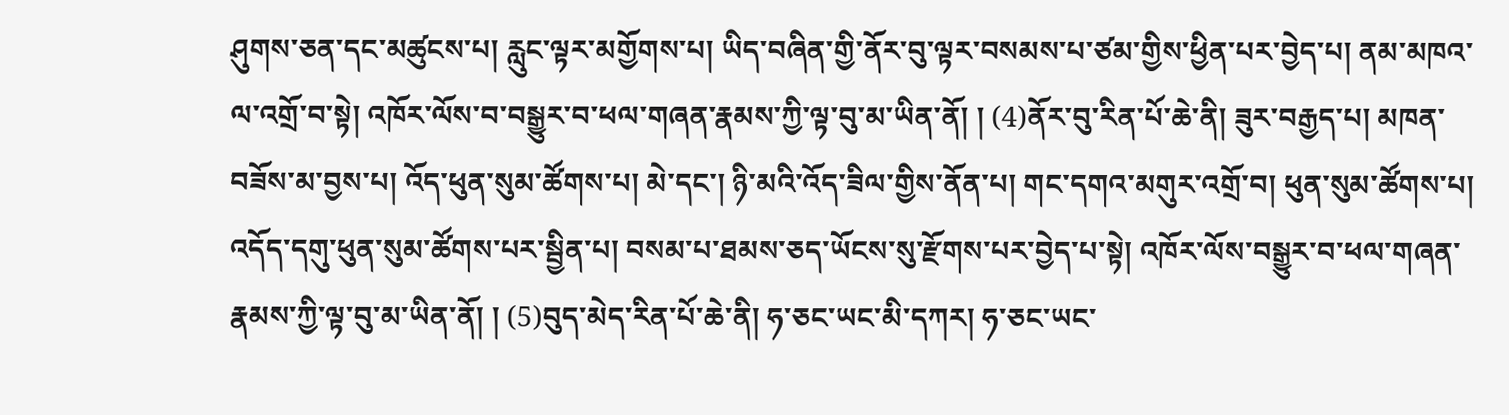ཤུགས་ཅན་དང་མཚུངས་པ། རླུང་ལྟར་མགྱོགས་པ། ཡིད་བཞིན་གྱི་ནོར་བུ་ལྟར་བསམས་པ་ཙམ་གྱིས་ཕྱིན་པར་བྱེད་པ། ནམ་མཁའ་ལ་འགྲོ་བ་སྟེ། འཁོར་ལོས་བ་བསྒྱུར་བ་ཕལ་གཞན་རྣམས་ཀྱི་ལྟ་བུ་མ་ཡིན་ནོ། ། (4)ནོར་བུ་རིན་པོ་ཆེ་ནི། ཟུར་བརྒྱད་པ། མཁན་བཟོས་མ་བྱས་པ། འོད་ཕུན་སུམ་ཚོགས་པ། མེ་དང་། ཉི་མའི་འོད་ཟིལ་གྱིས་ནོན་པ། གང་དགའ་མགུར་འགྲོ་བ། ཕུན་སུམ་ཚོགས་པ། འདོད་དགུ་ཕུན་སུམ་ཚོགས་པར་སྦྱིན་པ། བསམ་པ་ཐམས་ཅད་ཡོངས་སུ་རྫོགས་པར་བྱེད་པ་སྟེ། འཁོར་ལོས་བསྒྱུར་བ་ཕལ་གཞན་རྣམས་ཀྱི་ལྟ་བུ་མ་ཡིན་ནོ། ། (5)བུད་མེད་རིན་པོ་ཆེ་ནི། ཧ་ཅང་ཡང་མི་དཀར། ཧ་ཅང་ཡང་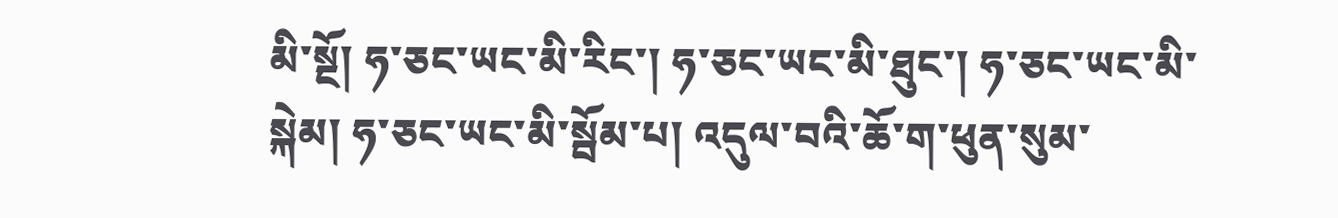མི་སྔོ། ཧ་ཅང་ཡང་མི་རིང་། ཧ་ཅང་ཡང་མི་ཐུང་། ཧ་ཅང་ཡང་མི་སྐེམ། ཧ་ཅང་ཡང་མི་སྦོམ་པ། འདུལ་བའི་ཆོ་ག་ཕུན་སུམ་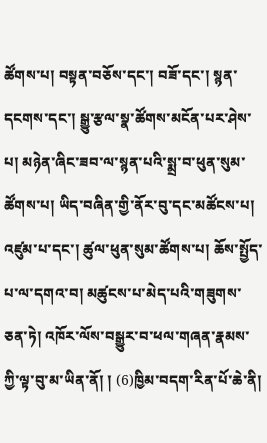ཚོགས་པ། བསྟན་བཅོས་དང་། བཟོ་དང་། སྙན་དངགས་དང་། སྒྱུ་རྩལ་སྣ་ཚོགས་མངོན་པར་ཤེས་པ། མཉེན་ཞིང་ཟབ་ལ་སྙན་པའི་སྨྲ་བ་ཕུན་སུམ་ཚོགས་པ། ཡིད་བཞིན་གྱི་ནོར་བུ་དང་མཚོངས་པ། འཛུམ་པ་དང་། ཚུལ་ཕུན་སུམ་ཚོགས་པ། ཆོས་སྤྱོད་པ་ལ་དགའ་བ། མཚུངས་པ་མེད་པའི་གཟུགས་ཅན་ཏེ། འཁོར་ལོས་བསྒྱུར་བ་ཕལ་གཞན་རྣམས་ཀྱི་ལྟ་བུ་མ་ཡིན་ནོ། ། (6)ཁྱིམ་བདག་རིན་པོ་ཆེ་ནི།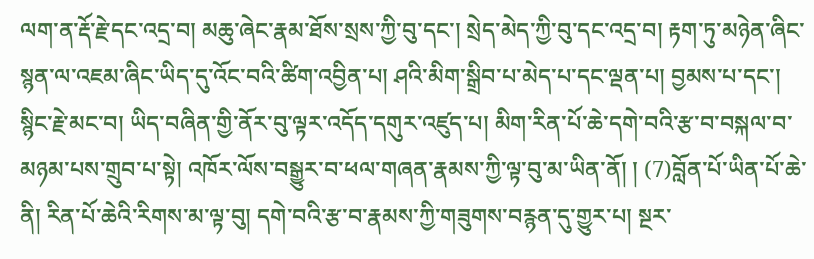ལག་ན་རྡོ་རྗེ་དང་འདྲ་བ། མཆུ་ཞེང་རྣམ་ཐོས་སྲས་ཀྱི་བུ་དང་། སྲེད་མེད་ཀྱི་བུ་དང་འདྲ་བ། རྟག་ཏུ་མཉེན་ཞིང་སྙན་ལ་འཇམ་ཞིང་ཡིད་དུ་འོང་བའི་ཚིག་འབྱིན་པ། ཤའི་མིག་སྒྲིབ་པ་མེད་པ་དང་ལྡན་པ། བྱམས་པ་དང་། སྙིང་རྗེ་མང་བ། ཡིད་བཞིན་གྱི་ནོར་བུ་ལྟར་འདོད་དགུར་འཛུད་པ། མིག་རིན་པོ་ཆེ་དགེ་བའི་རྩ་བ་བསྐལ་བ་མཉམ་པས་གྲུབ་པ་སྟེ། འཁོར་ལོས་བསྒྱུར་བ་ཕལ་གཞན་རྣམས་ཀྱི་ལྟ་བུ་མ་ཡིན་ནོ། ། (7)བློན་པོ་ཡིན་པོ་ཆེ་ནི། རིན་པོ་ཆེའི་རིགས་མ་ལྟ་བུ། དགེ་བའི་རྩ་བ་རྣམས་ཀྱི་གཟུགས་བརྙན་དུ་གྱུར་པ། སྔར་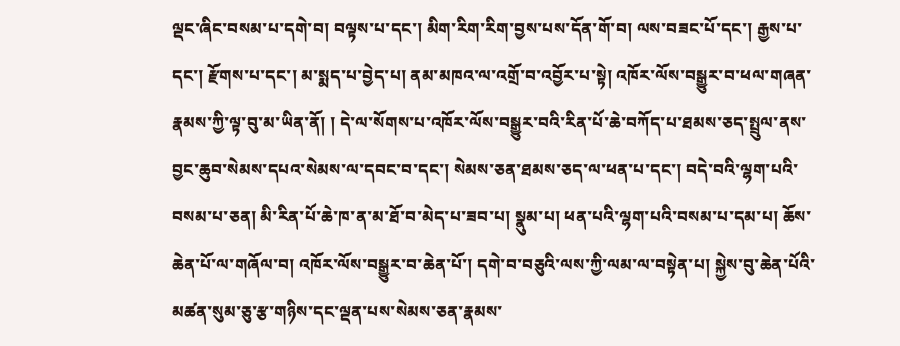ལྡང་ཞིང་བསམ་པ་དགེ་བ། བལྟས་པ་དང་། མིག་རིག་རིག་བྱས་པས་དོན་གོ་བ། ལས་བཟང་པོ་དང་། རྒྱས་པ་དང་། རྫོགས་པ་དང་། མ་སྨད་པ་བྱེད་པ། ནམ་མཁའ་ལ་འགྲོ་བ་འབྱོར་པ་སྟེ། འཁོར་ལོས་བསྒྱུར་བ་ཕལ་གཞན་རྣམས་ཀྱི་ལྟ་བུ་མ་ཡིན་ནོ། ། དེ་ལ་སོགས་པ་འཁོར་ལོས་བསྒྱུར་བའི་རིན་པོ་ཆེ་བཀོད་པ་ཐམས་ཅད་སྤྲུལ་ནས་བྱང་ཆུབ་སེམས་དཔའ་སེམས་ལ་དབང་བ་དང་། སེམས་ཅན་ཐམས་ཅད་ལ་ཕན་པ་དང་། བདེ་བའི་ལྷག་པའི་བསམ་པ་ཅན། མི་རིན་པོ་ཆེ་ཁ་ན་མ་ཐོ་བ་མེད་པ་ཟབ་པ། སྣུམ་པ། ཕན་པའི་ལྷག་པའི་བསམ་པ་དམ་པ། ཆོས་ཆེན་པོ་ལ་གཞོལ་བ། འཁོར་ལོས་བསྒྱུར་བ་ཆེན་པོ་། དགེ་བ་བཅུའི་ལས་ཀྱི་ལམ་ལ་བསྟེན་པ། སྐྱེས་བུ་ཆེན་པོའི་མཚན་སུམ་ཅུ་རྩ་གཉིས་དང་ལྡན་པས་སེམས་ཅན་རྣམས་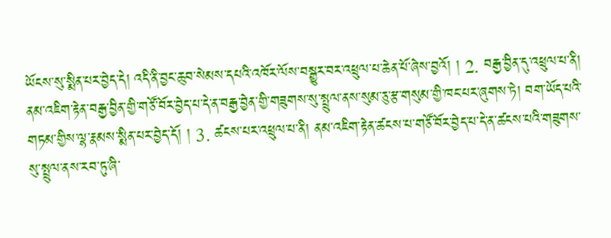ཡོངས་སུ་སྨིན་པར་བྱེད་དེ། འདི་ནི་བྱང་ཆུབ་སེམས་དཔའི་འཁོར་ལོས་བསྒྱུར་བར་འཕྲུལ་པ་ཆེན་པོ་ཞེས་བྱའོ། ། 2. བརྒྱ་བྱིན་དུ་འཕྲུལ་པ་ནི། ནམ་འཇིག་རྟེན་བརྒྱ་བྱིན་གྱི་གཙོ་བོར་བྱེད་པ་དེ་ན་བརྒྱ་བྱེན་གྱི་གཟུགས་སུ་སྤྲུལ་ནས་སུམ་ཅུ་རྩ་གསུམ་གྱི་ཁང་པར་ཞུགས་ཏེ། བག་ཡོད་པའི་གཏམ་གྱིས་ལྷ་རྣམས་སྨིན་པར་བྱེད་དོ། ། 3. ཚངས་པར་འཕྲུལ་པ་ནི། ནམ་འཇིག་རྟེན་ཚངས་པ་གཙོ་བོར་བྱེད་པ་དེ་ན་ཚངས་པའི་གཟུགས་སུ་སྤྲུལ་ནས་རབ་ཏུ་ཞི་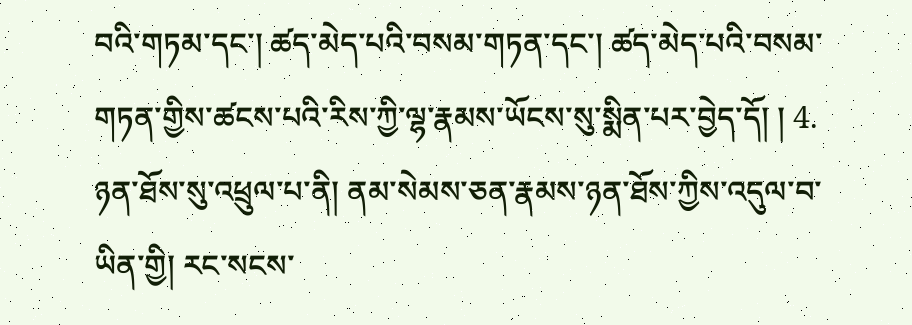བའི་གཏམ་དང་། ཚད་མེད་པའི་བསམ་གཏན་དང་། ཚད་མེད་པའི་བསམ་གཏན་གྱིས་ཚངས་པའི་རིས་ཀྱི་ལྷ་རྣམས་ཡོངས་སུ་སྨིན་པར་བྱེད་དོ། ། 4. ཉན་ཐོས་སུ་འཕྲུལ་པ་ནི། ནམ་སེམས་ཅན་རྣམས་ཉན་ཐོས་ཀྱིས་འདུལ་བ་ཡིན་གྱི། རང་སངས་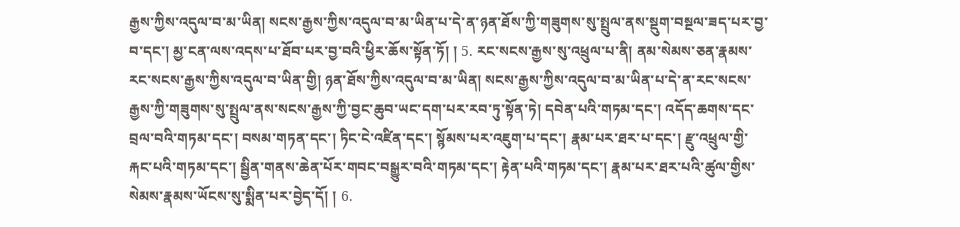རྒྱས་ཀྱིས་འདུལ་བ་མ་ཡིན། སངས་རྒྱས་ཀྱིས་འདུལ་བ་མ་ཡིན་པ་དེ་ན་ཉན་ཐོས་ཀྱི་གཟུགས་སུ་སྤྲུལ་ནས་སྡུག་བསྔལ་ཟད་པར་བྱ་བ་དང་། མྱ་ངན་ལས་འདས་པ་ཐོབ་པར་བྱ་བའི་ཕྱིར་ཆོས་སྟོན་ཏོ། ། 5. རང་སངས་རྒྱས་སུ་འཕྲུལ་པ་ནི། ནམ་སེམས་ཅན་རྣམས་རང་སངས་རྒྱས་ཀྱིས་འདུལ་བ་ཡིན་གྱི། ཉན་ཐོས་ཀྱིས་འདུལ་བ་མ་ཡིན། སངས་རྒྱས་ཀྱིས་འདུལ་བ་མ་ཡིན་པ་དེ་ན་རང་སངས་རྒྱས་ཀྱི་གཟུགས་སུ་སྤྲུལ་ནས་སངས་རྒྱས་ཀྱི་བྱང་ཆུབ་ཡང་དག་པར་རབ་ཏུ་སྟོན་ཏེ། དབེན་པའི་གཏམ་དང་། འདོད་ཆགས་དང་བྲལ་བའི་གཏམ་དང་། བསམ་གཏན་དང་། ཏིང་ངེ་འཛིན་དང་། སྙོམས་པར་འཇུག་པ་དང་། རྣམ་པར་ཐར་པ་དང་། རྫུ་འཕྲུལ་གྱི་རྐང་པའི་གཏམ་དང་། སྦྱིན་གནས་ཆེན་པོར་གབང་བསྒྱུར་བའི་གཏམ་དང་། རྟེན་པའི་གཏམ་དང་། རྣམ་པར་ཐར་པའི་ཚུལ་གྱིས་སེམས་རྣམས་ཡོངས་སུ་སྨིན་པར་བྱེད་དོ། ། 6.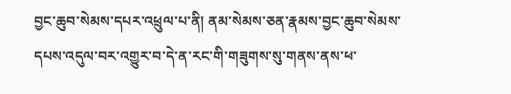བྱང་ཆུབ་སེམས་དཔར་འཕྲུལ་པ་ནི། ནམ་སེམས་ཅན་རྣམས་བྱང་ཆུབ་སེམས་དཔས་འདུལ་བར་འགྱུར་བ་དེ་ན་རང་གི་གཟུགས་སུ་གནས་ནས་ཕ་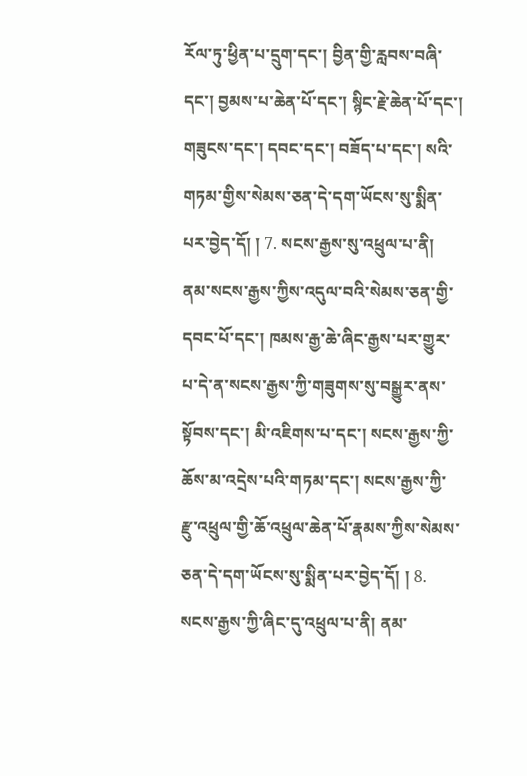རོལ་ཏུ་ཕྱིན་པ་དྲུག་དང་། བྱིན་གྱི་རླབས་བཞི་དང་། བྱམས་པ་ཆེན་པོ་དང་། སྙིང་རྗེ་ཆེན་པོ་དང་། གཟུངས་དང་། དབང་དང་། བཟོད་པ་དང་། སའི་གཏམ་གྱིས་སེམས་ཅན་དེ་དག་ཡོངས་སུ་སྨིན་པར་བྱེད་དོ། ། 7. སངས་རྒྱས་སུ་འཕྲུལ་པ་ནི། ནམ་སངས་རྒྱས་ཀྱིས་འདུལ་བའི་སེམས་ཅན་གྱི་དབང་པོ་དང་། ཁམས་རྒྱ་ཆེ་ཞིང་རྒྱས་པར་གྱུར་པ་དེ་ན་སངས་རྒྱས་ཀྱི་གཟུགས་སུ་བསྒྱུར་ནས་སྟོབས་དང་། མི་འཇིགས་པ་དང་། སངས་རྒྱས་ཀྱི་ཆོས་མ་འདྲེས་པའི་གཏམ་དང་། སངས་རྒྱས་ཀྱི་རྫུ་འཕྲུལ་གྱི་ཆོ་འཕྲུལ་ཆེན་པོ་རྣམས་ཀྱིས་སེམས་ཅན་དེ་དག་ཡོངས་སུ་སྨིན་པར་བྱེད་དོ། ། 8. སངས་རྒྱས་ཀྱི་ཞིང་དུ་འཕྲུལ་པ་ནི། ནམ་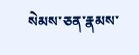སེམས་ཅན་རྣམས་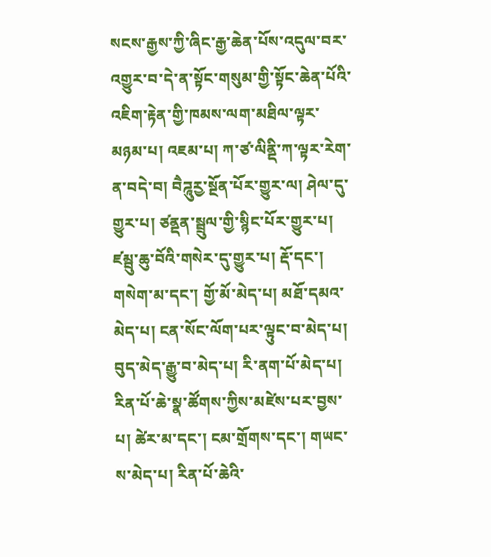སངས་རྒྱས་ཀྱི་ཞིང་རྒྱ་ཆེན་པོས་འདུལ་བར་འགྱུར་བ་དེ་ན་སྟོང་གསུམ་གྱི་སྟོང་ཆེན་པོའི་འཇིག་རྟེན་གྱི་ཁམས་ལག་མཐིལ་ལྟར་མཉམ་པ། འཇམ་པ། ཀ་ཙ་ལིནྡི་ཀ་ལྟར་རེག་ན་བདེ་བ། བཻཌཱུརྱ་སྔོན་པོར་གྱུར་ལ། ཤེལ་དུ་གྱུར་པ། ཙནྡན་སྦྲུལ་གྱི་སྙིང་པོར་གྱུར་པ། ཛམྦུ་ཆུ་བོའི་གསེར་དུ་གྱུར་པ། རྡོ་དང་། གསེག་མ་དང་། གྱོ་མོ་མེད་པ། མཐོ་དམའ་མེད་པ། ངན་སོང་ལོག་པར་ལྟུང་བ་མེད་པ། བུད་མེད་རྒྱུ་བ་མེད་པ། རི་ནག་པོ་མེད་པ། རིན་པོ་ཆེ་སྣ་ཚོགས་ཀྱིས་མཛེས་པར་བྱས་པ། ཚེར་མ་དང་། ངམ་གྲོགས་དང་། གཡང་ས་མེད་པ། རིན་པོ་ཆེའི་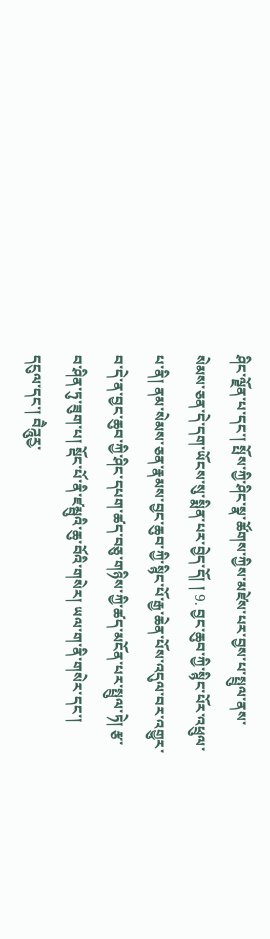ཤིང་ལྗོན་པ་དང་། སྤོས་ཀྱི་ཤིང་སྣ་ཚོགས་ཀྱིས་མཛེས་པར་བྱས་པ་སྤྲུལ་ནས་སེམས་ཅན་དེ་དག་ཡོངས་སུ་སྨིན་པར་བྱེད་དོ། ། 9. བྱང་ཆུབ་ཀྱི་སྙིང་པོར་འཕྲུལ་པ་ནི། ནམ་སེམས་ཅན་རྣམས་བྱང་ཆུབ་ཀྱི་སྙིང་པོ་རྒྱ་ཆེན་པོས་འདུལ་བར་འགྱུར་བ་དེ་ན་བྱང་ཆུབ་ཀྱི་ཤིང་དཔག་ཚད་བཅུ་གཉིས་ཀྱི་ཚད་མངོན་པར་སྤྲུལ་ཏེ། རྩ་བ་ཤིན་ཏུ་ཟུག་པ། སྡོང་པོ་ནི་ཛམྦུའི་ཆུ་བོའི་གསེར། ཡལ་ག་ནི་གསེར་དང་། དངུལ་དང་། བཻཌཱུརྱ་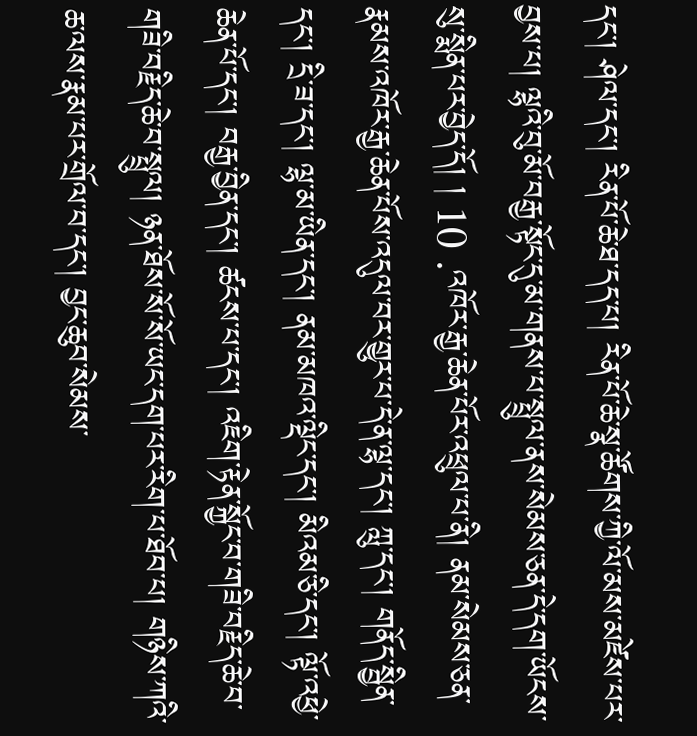དང་། ཤེལ་དང་། རིན་པོ་ཆེ་ཐ་དད་པ། རིན་པོ་ཆེ་སྣ་ཚོགས་ཀྱི་ལོ་མས་མཛེས་པར་བྱས་པ། ལྷའི་བུ་མོ་བརྒྱ་སྟོང་དུ་མ་གནས་པ་སྤྲུལ་ནས་སེམས་ཅན་དེ་དག་ཡོངས་སུ་སྨིན་པར་བྱེད་དོ། ། 10 .འཁོར་རྒྱ་ཆེན་པོར་འཕྲུལ་པ་ནི། ནམ་སེམས་ཅན་རྣམས་འཁོར་རྒྱ་ཆེན་པོས་འདུལ་བར་གྱུར་པ་དེ་ན་ལྷ་དང་། ཀླུ་དང་། གནོད་སྦྱིན་དང་། དྲི་ཟ་དང་། ལྷ་མ་ཡིན་དང་། ནམ་མཁའ་ལྡིང་དང་། མིའམ་ཅི་དང་། ལྟོ་འཕྱེ་ཆེན་པོ་དང་། བརྒྱ་བྱིན་དང་། ཚངས་པ་དང་། འཇིག་རྟེན་སྐྱོང་བ་གཟི་བརྗིད་ཆེ་བ་གཟི་བརྗིད་ཆེ་བ་སྤྲུལ། ཉན་ཐོས་སོ་སོ་ཡང་དག་པར་རིག་པ་ཐོབ་པ། གཉིས་ཀའི་ཆ་ལས་རྣམ་པར་གྲོལ་བ་དང་། བྱང་ཆུབ་སེམས་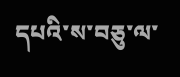དཔའི་ས་བཅུ་ལ་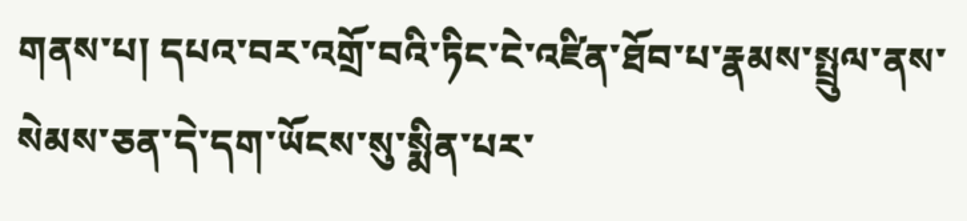གནས་པ། དཔའ་བར་འགྲོ་བའི་ཏིང་ངེ་འཛིན་ཐོབ་པ་རྣམས་སྤྲུལ་ནས་སེམས་ཅན་དེ་དག་ཡོངས་སུ་སྨིན་པར་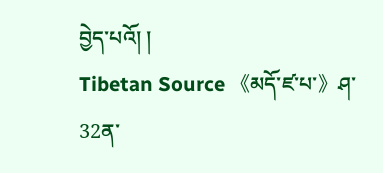བྱེད་པའོ། །
Tibetan Source 《མདོ་ཛ་པ་》ཤ་32ན་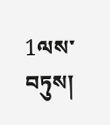1ལས་བཏུས།